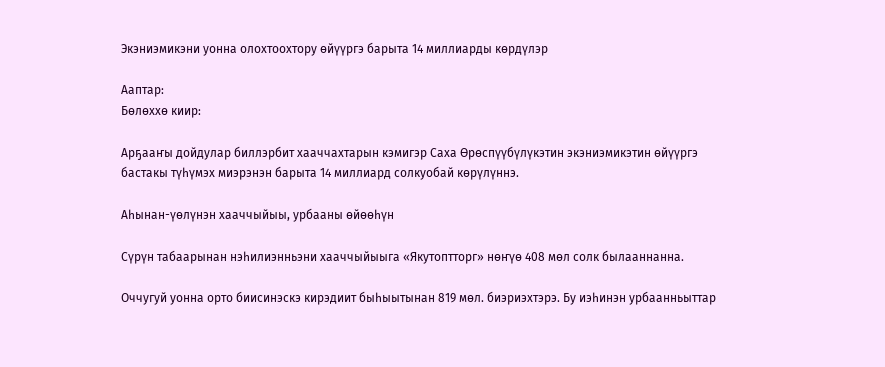Экэниэмикэни уонна олохтоохтору өйүүргэ барыта 14 миллиарды көрдүлэр

Ааптар:
Бөлөххө киир:

Арҕааҥы дойдулар биллэрбит хааччахтарын кэмигэр Саха Өрөспүүбүлүкэтин экэниэмикэтин өйүүргэ бастакы түһүмэх миэрэнэн барыта 14 миллиард солкуобай көрүлүннэ.

Аһынан-үөлүнэн хааччыйыы, урбааны өйөөһүн

Сүрүн табаарынан нэһилиэнньэни хааччыйыыга «Якутоптторг» нөҥүө 408 мөл солк былааннанна.

Оччугуй уонна орто биисинэскэ кирэдиит быһыытынан 819 мөл. биэриэхтэрэ. Бу иэһинэн урбаанньыттар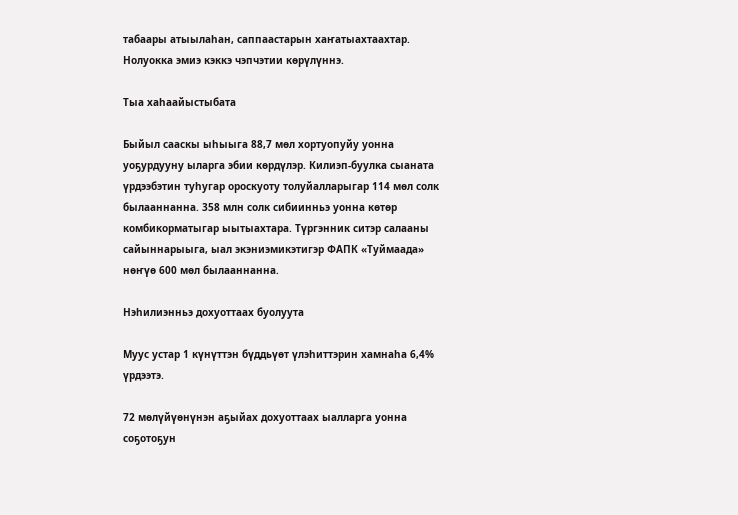табаары атыылаһан, саппаастарын хаҥатыахтаахтар. Нолуокка эмиэ кэккэ чэпчэтии көрүлүннэ.

Тыа хаһаайыстыбата

Быйыл сааскы ыһыыга 88,7 мөл хортуопуйу уонна уоҕурдууну ыларга эбии көрдүлэр. Килиэп-буулка сыаната үрдээбэтин туһугар ороскуоту толуйалларыгар 114 мөл солк былааннанна. 358 млн солк сибиинньэ уонна көтөр комбикорматыгар ыытыахтара. Түргэнник ситэр салааны сайыннарыыга, ыал экэниэмикэтигэр ФАПК «Туймаада» нөҥүө 600 мөл былааннанна.

Нэһилиэнньэ дохуоттаах буолуута

Муус устар 1 күнүттэн бүддьүөт үлэһиттэрин хамнаһа 6,4% үрдээтэ.

72 мөлүйүөнүнэн аҕыйах дохуоттаах ыалларга уонна соҕотоҕун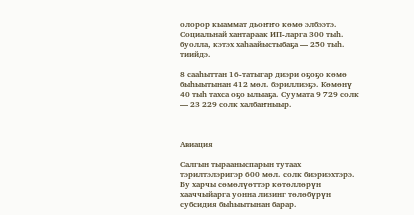олорор кыаммат дьоҥҥо көмө элбээтэ. Социальнай хантараак ИП-ларга 300 тыһ. буолла, кэтэх хаһаайыстыбаҕа — 250 тыһ. тиийдэ.

8 сааһыттан 16-татыгар диэри оҕоҕо көмө быһыытынан 412 мөл. бэриллиэҕэ. Көмөнү 40 тыһ тахса оҕо ылыаҕа. Суумата 9 729 солк — 23 229 солк халбаҥныыр.



Авиация

Салгын тырааныспарын тутаах тэрилтэлэригэр 600 мөл. солк биэриэхтэрэ. Бу харчы сөмөлүөттэр көтөллөрүн хааччыйарга уонна лизинг төлөбүрүн субсидия быһыытынан барар.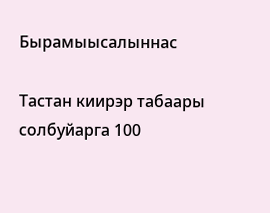Бырамыысалыннас

Тастан киирэр табаары солбуйарга 100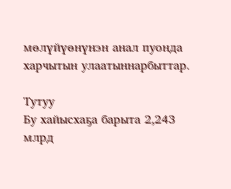мөлүйүөнүнэн анал пуонда харчытын улаатыннарбыттар.

Тутуу
Бу хайысхаҕа барыта 2,243 млрд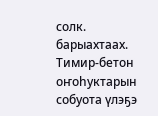солк. барыахтаах. Тимир-бетон оҥоһуктарын собуота үлэҕэ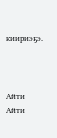киириэҕэ.



Айти
Айти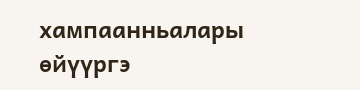хампаанньалары өйүүргэ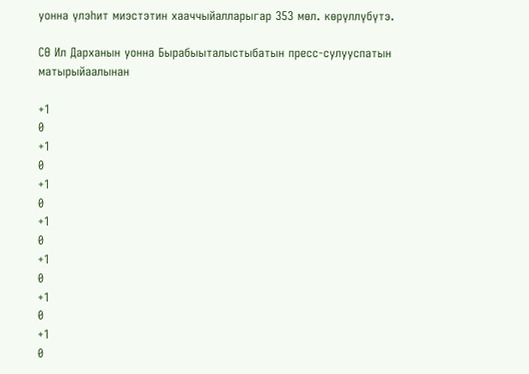уонна үлэһит миэстэтин хааччыйалларыгар 353 мөл. көрүллүбүтэ.

СӨ Ил Дарханын уонна Бырабыыталыстыбатын пресс-сулууспатын матырыйаалынан

+1
0
+1
0
+1
0
+1
0
+1
0
+1
0
+1
0